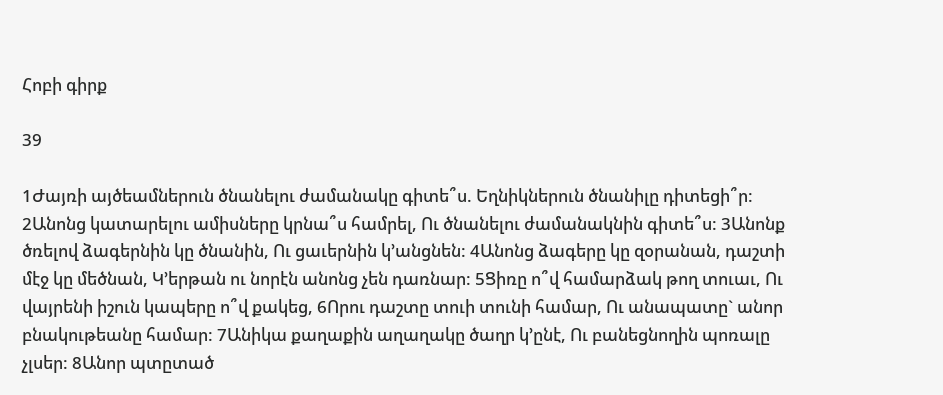Հոբի գիրք

39

1Ժայռի այծեամներուն ծնանելու ժամանակը գիտե՞ս. Եղնիկներուն ծնանիլը դիտեցի՞ր: 2Անոնց կատարելու ամիսները կրնա՞ս համրել, Ու ծնանելու ժամանակնին գիտե՞ս: 3Անոնք ծռելով ձագերնին կը ծնանին, Ու ցաւերնին կ’անցնեն: 4Անոնց ձագերը կը զօրանան, դաշտի մէջ կը մեծնան, Կ’երթան ու նորէն անոնց չեն դառնար: 5Ցիռը ո՞վ համարձակ թող տուաւ, Ու վայրենի իշուն կապերը ո՞վ քակեց, 6Որու դաշտը տուի տունի համար, Ու անապատը` անոր բնակութեանը համար: 7Անիկա քաղաքին աղաղակը ծաղր կ’ընէ, Ու բանեցնողին պոռալը չլսեր: 8Անոր պտըտած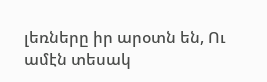լեռները իր արօտն են, Ու ամէն տեսակ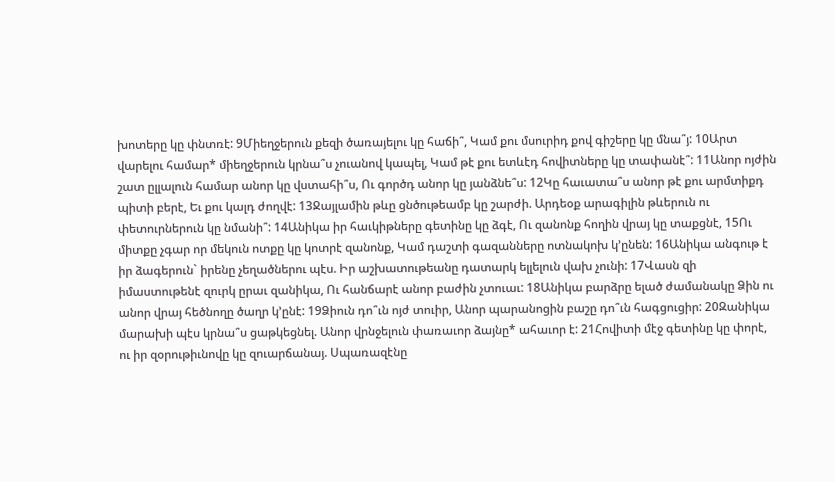խոտերը կը փնտռէ: 9Միեղջերուն քեզի ծառայելու կը հաճի՞, Կամ քու մսուրիդ քով գիշերը կը մնա՞յ: 10Արտ վարելու համար* միեղջերուն կրնա՞ս չուանով կապել, Կամ թէ քու ետևէդ հովիտները կը տափանէ՞: 11Անոր ոյժին շատ ըլլալուն համար անոր կը վստահի՞ս, Ու գործդ անոր կը յանձնե՞ս: 12Կը հաւատա՞ս անոր թէ քու արմտիքդ պիտի բերէ, Եւ քու կալդ ժողվէ: 13Ջայլամին թևը ցնծութեամբ կը շարժի. Արդեօք արագիլին թևերուն ու փետուրներուն կը նմանի՞: 14Անիկա իր հաւկիթները գետինը կը ձգէ, Ու զանոնք հողին վրայ կը տաքցնէ, 15Ու միտքը չգար որ մեկուն ոտքը կը կոտրէ զանոնք, Կամ դաշտի գազանները ոտնակոխ կ’ընեն: 16Անիկա անգութ է իր ձագերուն` իրենը չեղածներու պէս. Իր աշխատութեանը դատարկ ելլելուն վախ չունի: 17Վասն զի իմաստութենէ զուրկ ըրաւ զանիկա, Ու հանճարէ անոր բաժին չտուաւ: 18Անիկա բարձրը ելած ժամանակը Ձին ու անոր վրայ հեծնողը ծաղր կ’ընէ: 19Ձիուն դո՞ւն ոյժ տուիր, Անոր պարանոցին բաշը դո՞ւն հագցուցիր: 20Զանիկա մարախի պէս կրնա՞ս ցաթկեցնել. Անոր վրնջելուն փառաւոր ձայնը* ահաւոր է: 21Հովիտի մէջ գետինը կը փորէ, ու իր զօրութիւնովը կը զուարճանայ. Սպառազէնը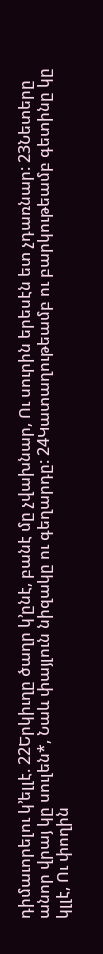դիմաւորելու կ’ելլէ. 22Երկիւղը ծաղր կ’ընէ, բանէ մը չվախնար, Ու սուրին երեսէն ետ չդառնար: 23Նետերը անոր վրայ կը սուլեն*, Նաև փայլուն նիզակը ու գեղարդը: 24Կատաղութեամբ ու բարկութեամբ գետինը կը կլլէ, Ու փողին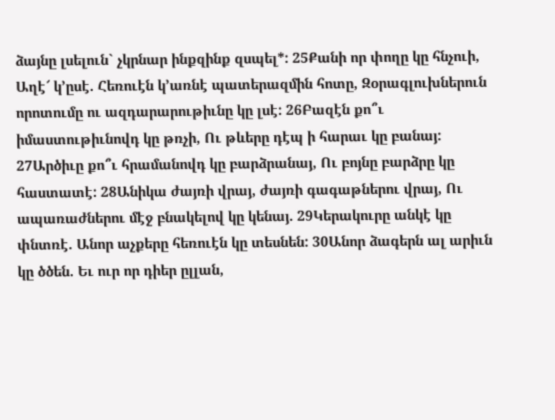ձայնը լսելուն` չկրնար ինքզինք զսպել*: 25Քանի որ փողը կը հնչուի, Աղէ՜ կ’ըսէ. Հեռուէն կ’առնէ պատերազմին հոտը, Զօրագլուխներուն որոտումը ու ազդարարութիւնը կը լսէ: 26Բազէն քո՞ւ իմաստութիւնովդ կը թռչի, Ու թևերը դէպ ի հարաւ կը բանայ: 27Արծիւը քո՞ւ հրամանովդ կը բարձրանայ, Ու բոյնը բարձրը կը հաստատէ: 28Անիկա ժայռի վրայ, ժայռի գագաթներու վրայ, Ու ապառաժներու մէջ բնակելով կը կենայ. 29Կերակուրը անկէ կը փնտռէ. Անոր աչքերը հեռուէն կը տեսնեն: 30Անոր ձագերն ալ արիւն կը ծծեն. Եւ ուր որ դիեր ըլլան,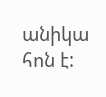անիկա հոն է: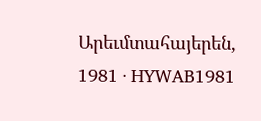Արեւմտահայերեն, 1981 · HYWAB1981